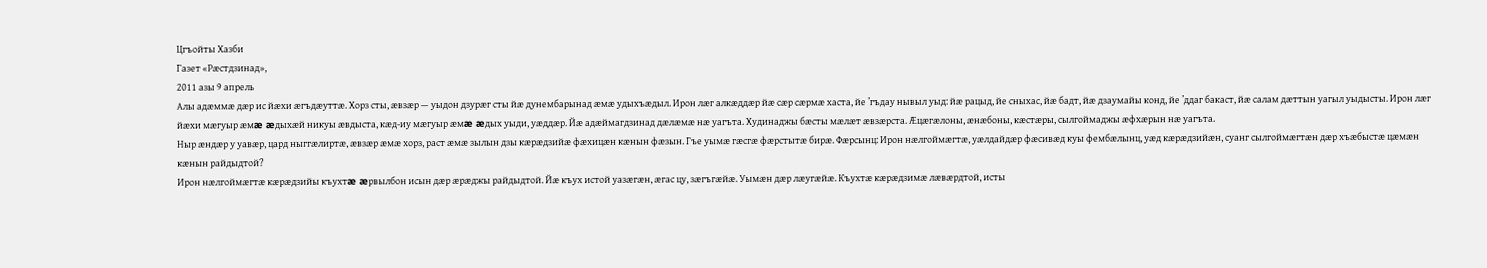Цгъойты Хазби
Газет «Рæстдзинад»,
2011 азы 9 апрель
Алы адæммæ дæр ис йæхи æгъдæуттæ. Хорз сты, æвзæр — уыдон дзурæг сты йæ дунембарынад æмæ удыхъæдыл. Ирон лæг алкæддæр йæ сæр сæрмæ хаста, йе ’гъдау нывыл уыд: йæ рацыд, йе сныхас, йæ бадт, йæ дзаумайы конд, йе ’ддаг бакаст, йæ салам дæттын уагыл уыдысты. Ирон лæг йæхи мæгуыр æмæ æдыхæй никуы æвдыста, кæд-иу мæгуыр æмæ æдых уыди, уæддæр. Йæ адæймагдзинад дæлæмæ нæ уагъта. Худинаджы бæсты мæлæт æвзæрста. Æцæгæлоны, æнæбоны, кæстæры, сылгоймаджы æфхæрын нæ уагъта.
Ныр æндæр у уавæр, цард ныггæлиртæ, æвзæр æмæ хорз, раст æмæ зылын дзы кæрæдзийæ фæхицæн кæнын фæзын. Гъе уымæ гæсгæ фæрстытæ бирæ. Фæрсынц: Ирон нæлгоймæгтæ, уæлдайдæр фæсивæд куы фембæлынц, уæд кæрæдзийæн, суанг сылгоймæгтæн дæр хъæбыстæ цæмæн кæнын райдыдтой?
Ирон нæлгоймæгтæ кæрæдзийы къухтæ æрвылбон исын дæр æрæджы райдыдтой. Йæ къух истой уазæгæн, æгас цу, зæгъгæйæ. Уымæн дæр лæугæйæ. Къухтæ кæрæдзимæ лæвæрдтой, исты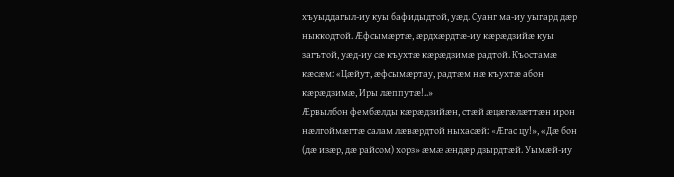хъуыддагыл-иу куы бафидыдтой, уæд. Суанг ма-иу уыгард дæр ныккодтой. Æфсымæртæ, æрдхæрдтæ-иу кæрæдзийæ куы загътой, уæд-иу сæ къухтæ кæрæдзимæ радтой. Къостамæ кæсæм: «Цæйут, æфсымæртау, радтæм нæ къухтæ абон кæрæдзимæ, Иры лæппутæ!..»
Æрвылбон фембæлды кæрæдзийæн, стæй æцæгæлæттæн ирон нæлгоймæгтæ салам лæвæрдтой ныхасæй: «Æгас цу!», «Дæ бон (дæ изæр, дæ райсом) хорз» æмæ æндæр дзырдтæй. Уымæй-иу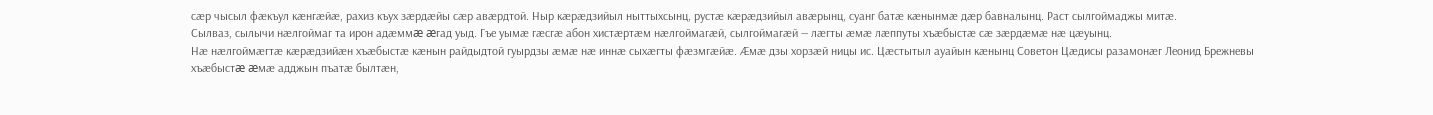сæр чысыл фæкъул кæнгæйæ, рахиз къух зæрдæйы сæр авæрдтой. Ныр кæрæдзийыл ныттыхсынц, рустæ кæрæдзийыл авæрынц, суанг батæ кæнынмæ дæр бавналынц. Раст сылгоймаджы митæ.
Сылваз, сылычи нæлгоймаг та ирон адæммæ æгад уыд. Гъе уымæ гæсгæ абон хистæртæм нæлгоймагæй, сылгоймагæй — лæгты æмæ лæппуты хъæбыстæ сæ зæрдæмæ нæ цæуынц.
Нæ нæлгоймæгтæ кæрæдзийæн хъæбыстæ кæнын райдыдтой гуырдзы æмæ нæ иннæ сыхæгты фæзмгæйæ. Æмæ дзы хорзæй ницы ис. Цæстытыл ауайын кæнынц Советон Цæдисы разамонæг Леонид Брежневы хъæбыстæ æмæ адджын пъатæ былтæн,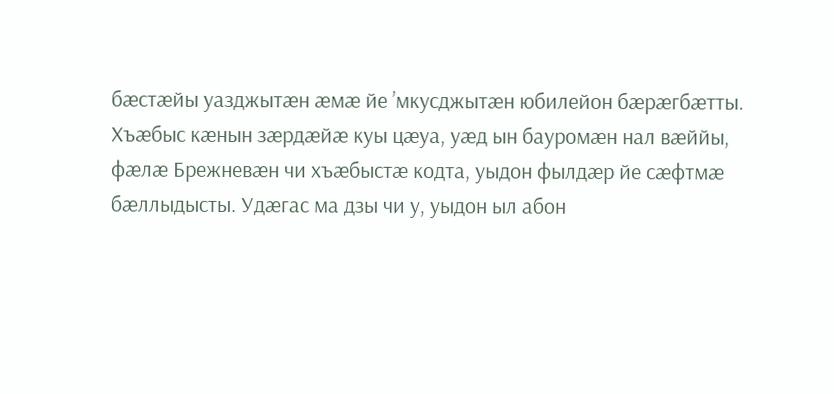бæстæйы уазджытæн æмæ йе ’мкусджытæн юбилейон бæрæгбæтты. Хъæбыс кæнын зæрдæйæ куы цæуа, уæд ын бауромæн нал вæййы, фæлæ Брежневæн чи хъæбыстæ кодта, уыдон фылдæр йе сæфтмæ бæллыдысты. Удæгас ма дзы чи у, уыдон ыл абон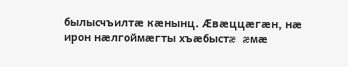былысчъилтæ кæнынц. Æвæццæгæн, нæ ирон нæлгоймæгты хъæбыстæ æмæ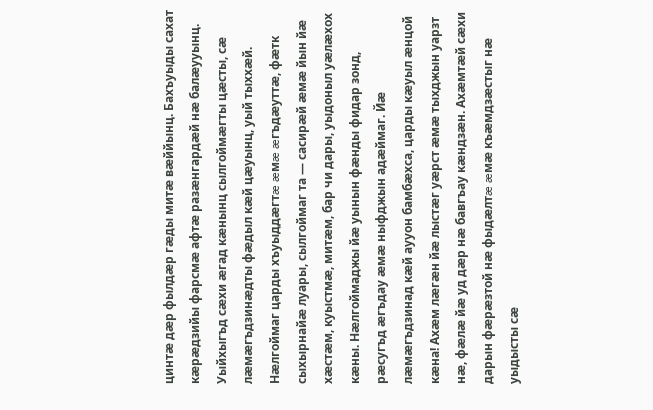цинтæ дæр фылдæр гæды митæ вæййынц. Бахъуыды сахат кæрæдзийы фарсмæ афтæ разæнгардæй нæ балæууынц.
Уыйхыгъд сæхи æгад кæнынц сылгоймæгты цæсты, сæ лæмæгъдзинæдты фæдыл кæй цæуынц, уый тыххæй. Нæлгоймаг царды хъуыддæгтæ æмæ æгъдæуттæ, фæтк сыхырнайæ луары, сылгоймаг та — сасирæй æмæ йын йæ хæстæм, куыстмæ, митæм, бар чи дары, уыдоныл уæлæхох кæны. Нæлгоймаджы йæ уынын фæнды фидар зонд, рæсугъд æгъдау æмæ ныфджын адæймаг. Йæ лæмæгъдзинад кæй аууон бамбæхса, царды кæуыл æнцой кæна! Ахæм лæгæн йæ лыстæг уæрст æмæ тыхджын уарзт нæ, фæлæ йæ уд дæр нæ бавгъау кæндзæн. Ахæмтæй сæхи дарын фæрæзтой нæ фыдæлтæ æмæ къæмдзæстыг нæ уыдысты сæ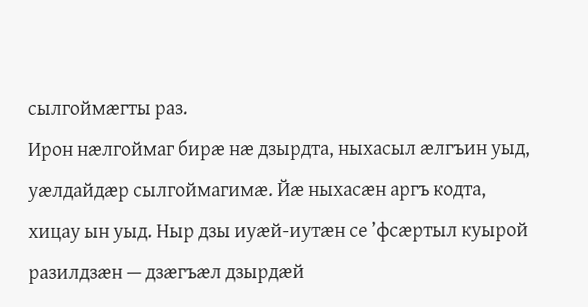сылгоймæгты раз.
Ирон нæлгоймаг бирæ нæ дзырдта, ныхасыл æлгъин уыд, уæлдайдæр сылгоймагимæ. Йæ ныхасæн аргъ кодта, хицау ын уыд. Ныр дзы иуæй-иутæн се ’фсæртыл куырой разилдзæн — дзæгъæл дзырдæй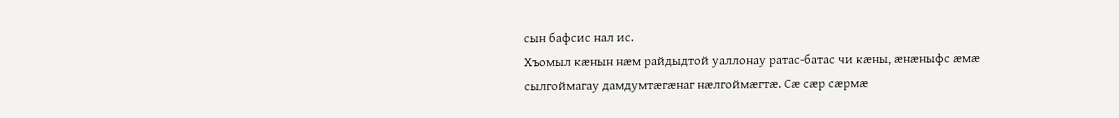сын бафсис нал ис.
Хъомыл кæнын нæм райдыдтой уаллонау ратас-батас чи кæны, æнæныфс æмæ сылгоймагау дамдумтæгæнаг нæлгоймæгтæ. Сæ сæр сæрмæ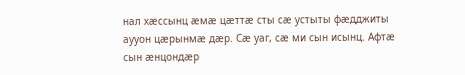нал хæссынц æмæ цæттæ сты сæ устыты фæдджиты аууон цæрынмæ дæр. Сæ уаг, сæ ми сын исынц. Афтæ сын æнцондæр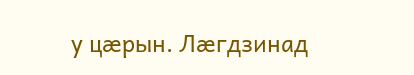у цæрын. Лæгдзинад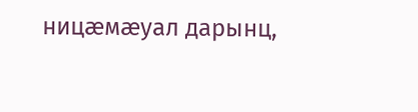ницæмæуал дарынц,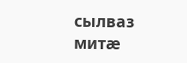сылваз митæ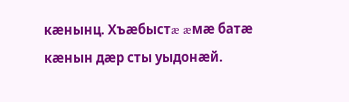кæнынц. Хъæбыстæ æмæ батæ кæнын дæр сты уыдонæй.